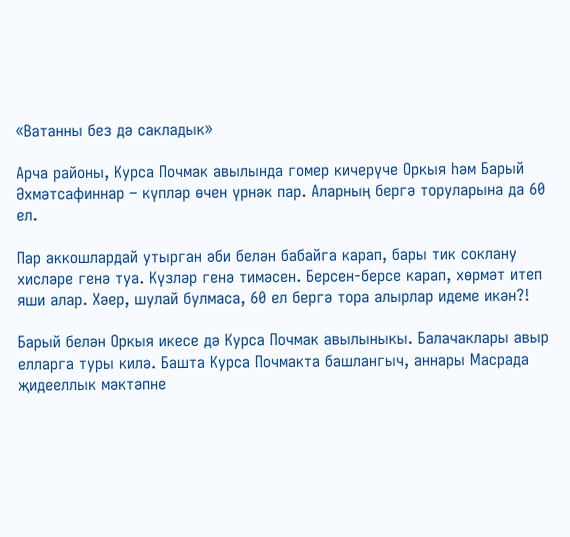«Ватанны без дә сакладык»

Арча районы, Курса Почмак авылында гомер кичерүче Оркыя һәм Барый Әхмәтсафиннар – күпләр өчен үрнәк пар. Аларның бергә торуларына да 60 ел.

Пар аккошлардай утырган әби белән бабайга карап, бары тик соклану хисләре генә туа. Күзләр генә тимәсен. Берсен-берсе карап, хөрмәт итеп яши алар. Хәер, шулай булмаса, 60 ел бергә тора алырлар идеме икән?!

Барый белән Оркыя икесе дә Курса Почмак авылыныкы. Балачаклары авыр елларга туры килә. Башта Курса Почмакта башлангыч, аннары Масрада җидееллык мәктәпне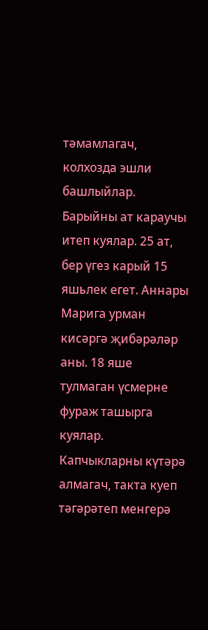тәмамлагач, колхозда эшли башлыйлар. Барыйны ат караучы итеп куялар. 25 ат, бер үгез карый 15 яшьлек егет. Аннары Марига урман кисәргә җибәрәләр аны. 18 яше тулмаган үсмерне фураж ташырга куялар. Капчыкларны күтәрә алмагач, такта куеп тәгәрәтеп менгерә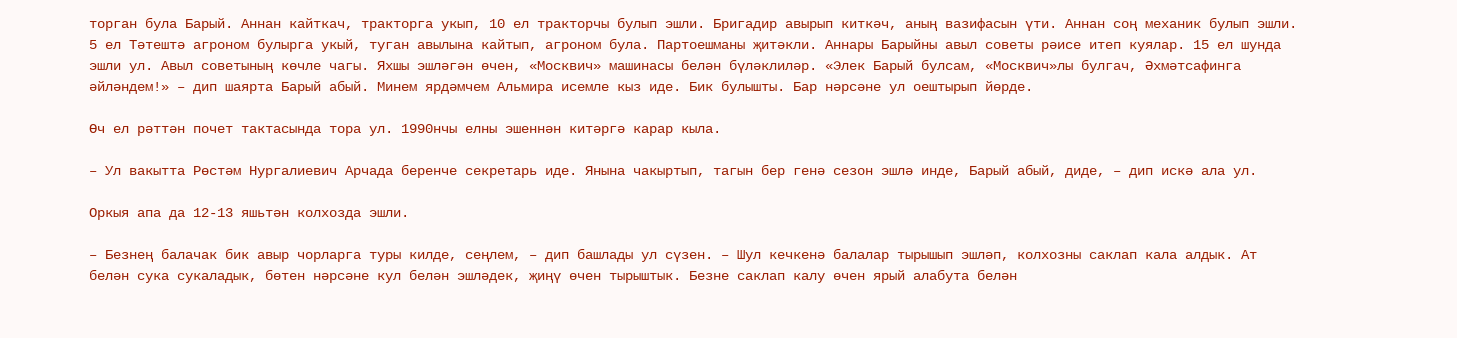торган була Барый. Аннан кайткач, тракторга укып, 10 ел тракторчы булып эшли. Бригадир авырып киткәч, аның вазифасын үти. Аннан соң механик булып эшли. 5 ел Тәтештә агроном булырга укый, туган авылына кайтып, агроном була. Партоешманы җитәкли. Аннары Барыйны авыл советы рәисе итеп куялар. 15 ел шунда эшли ул. Авыл советының көчле чагы. Яхшы эшләгән өчен, «Москвич» машинасы белән бүләклиләр. «Элек Барый булсам, «Москвич»лы булгач, Әхмәтсафинга әйләндем!» – дип шаярта Барый абый. Минем ярдәмчем Альмира исемле кыз иде. Бик булышты. Бар нәрсәне ул оештырып йөрде.

Өч ел рәттән почет тактасында тора ул. 1990нчы елны эшеннән китәргә карар кыла.

– Ул вакытта Рөстәм Нургалиевич Арчада беренче секретарь иде. Янына чакыртып, тагын бер генә сезон эшлә инде, Барый абый, диде, – дип искә ала ул.

Оркыя апа да 12-13 яшьтән колхозда эшли.

– Безнең балачак бик авыр чорларга туры килде, сеңлем, – дип башлады ул сүзен. – Шул кечкенә балалар тырышып эшләп, колхозны саклап кала алдык. Ат белән сука сукаладык, бөтен нәрсәне кул белән эшләдек, җиңү өчен тырыштык. Безне саклап калу өчен ярый алабута белән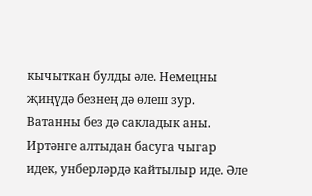кычыткан булды әле. Немецны җиңүдә безнең дә өлеш зур. Ватанны без дә сакладык аны. Иртәнге алтыдан басуга чыгар идек, унберләрдә кайтылыр иде. Әле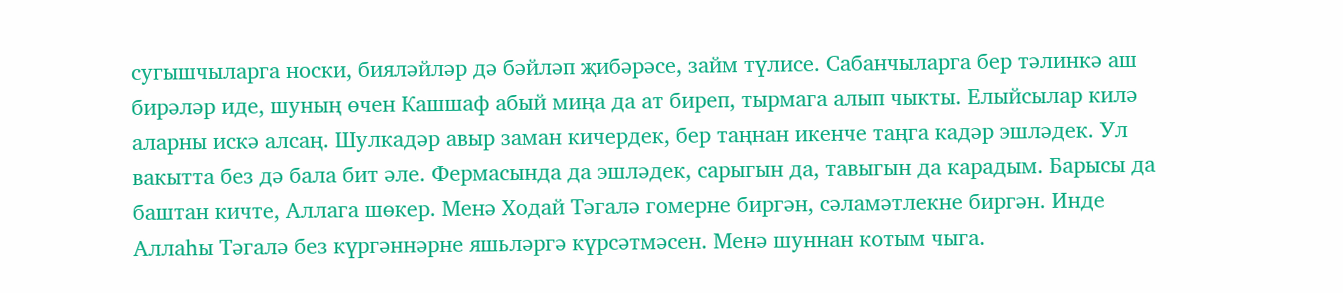сугышчыларга носки, бияләйләр дә бәйләп җибәрәсе, займ түлисе. Сабанчыларга бер тәлинкә аш бирәләр иде, шуның өчен Кашшаф абый миңа да ат биреп, тырмага алып чыкты. Елыйсылар килә аларны искә алсаң. Шулкадәр авыр заман кичердек, бер таңнан икенче таңга кадәр эшләдек. Ул вакытта без дә бала бит әле. Фермасында да эшләдек, сарыгын да, тавыгын да карадым. Барысы да баштан кичте, Аллага шөкер. Менә Ходай Тәгалә гомерне биргән, сәламәтлекне биргән. Инде Аллаһы Тәгалә без күргәннәрне яшьләргә күрсәтмәсен. Менә шуннан котым чыга.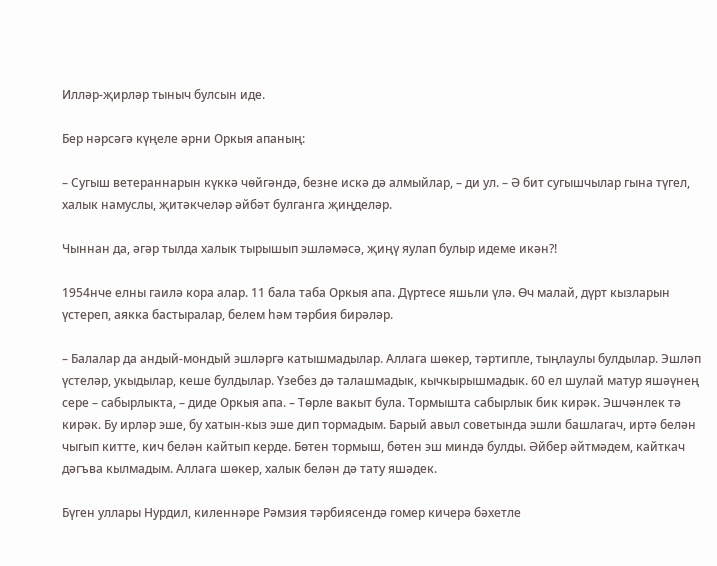Илләр-җирләр тыныч булсын иде.

Бер нәрсәгә күңеле әрни Оркыя апаның:

– Сугыш ветераннарын күккә чөйгәндә, безне искә дә алмыйлар, – ди ул. – Ә бит сугышчылар гына түгел, халык намуслы, җитәкчеләр әйбәт булганга җиңделәр.

Чыннан да, әгәр тылда халык тырышып эшләмәсә, җиңү яулап булыр идеме икән?!

1954нче елны гаилә кора алар. 11 бала таба Оркыя апа. Дүртесе яшьли үлә. Өч малай, дүрт кызларын үстереп, аякка бастыралар, белем һәм тәрбия бирәләр.

– Балалар да андый-мондый эшләргә катышмадылар. Аллага шөкер, тәртипле, тыңлаулы булдылар. Эшләп үстеләр, укыдылар, кеше булдылар. Үзебез дә талашмадык, кычкырышмадык. 60 ел шулай матур яшәүнең сере – сабырлыкта, – диде Оркыя апа. – Төрле вакыт була. Тормышта сабырлык бик кирәк. Эшчәнлек тә кирәк. Бу ирләр эше, бу хатын-кыз эше дип тормадым. Барый авыл советында эшли башлагач, иртә белән чыгып китте, кич белән кайтып керде. Бөтен тормыш, бөтен эш миндә булды. Әйбер әйтмәдем, кайткач дәгъва кылмадым. Аллага шөкер, халык белән дә тату яшәдек.

Бүген уллары Нурдил, киленнәре Рәмзия тәрбиясендә гомер кичерә бәхетле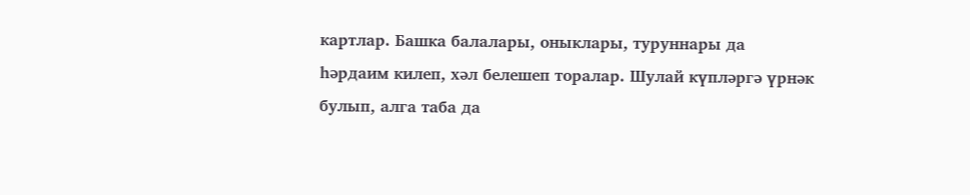картлар. Башка балалары, оныклары, туруннары да һәрдаим килеп, хәл белешеп торалар. Шулай күпләргә үрнәк булып, алга таба да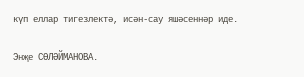күп еллар тигезлектә, исән-сау яшәсеннәр иде.

Энҗе СӨЛӘЙМАНОВА.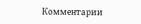Комментарии